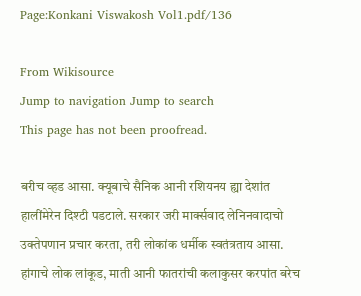Page:Konkani Viswakosh Vol1.pdf/136

From Wikisource
Jump to navigation Jump to search
This page has not been proofread.

बरीच व्हड आसा. क्यूबाचे सैनिक आनी रशियनय ह्या देशांत हालींमेरेन दिश्टी पडटाले. सरकार जरी मार्क्सवाद लेनिनवादाचो उक्तेपणान प्रचार करता, तरी लोकांक धर्मीक स्वतंत्रताय आसा. हांगाचे लोक लांकूड, माती आनी फातरांची कलाकुसर करपांत बरेच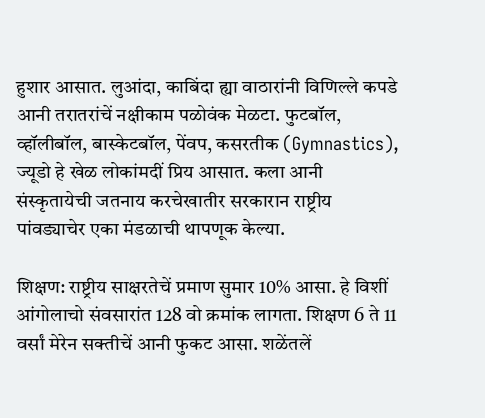हुशार आसात. लुआंदा, काबिंदा ह्या वाठारांनी विणिल्ले कपडे आनी तरातरांचें नक्षीकाम पळोवंक मेळटा. फुटबॉल, व्हॉलीबॉल, बास्केटबॉल, पेंवप, कसरतीक (Gymnastics), ज्यूडो हे खेळ लोकांमदीं प्रिय आसात. कला आनी संस्कृतायेची जतनाय करचेखातीर सरकारान राष्ट्रीय पांवड्याचेर एका मंडळाची थापणूक केल्या.

शिक्षण: राष्ट्रीय साक्षरतेचें प्रमाण सुमार 10% आसा. हे विशीं आंगोलाचो संवसारांत 128 वो क्रमांक लागता. शिक्षण 6 ते 11 वर्सां मेरेन सक्तीचें आनी फुकट आसा. शळेंतलें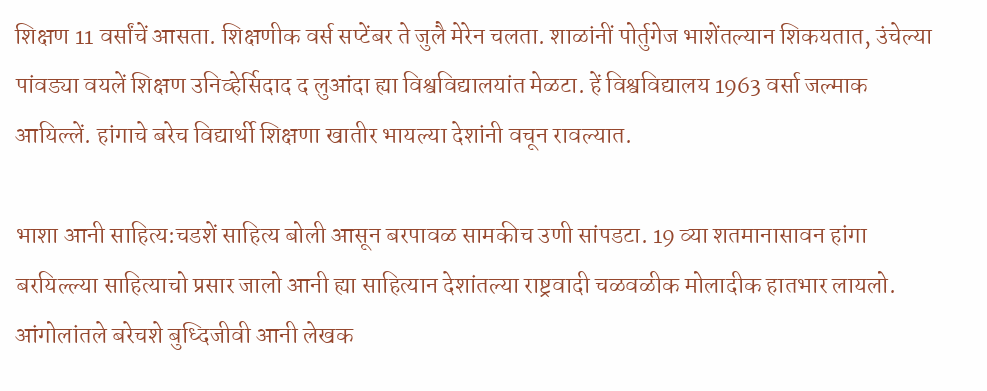शिक्षण 11 वर्सांचें आसता. शिक्षणीक वर्स सप्टेंबर ते जुलै मेरेन चलता. शाळांनीं पोर्तुगेज भाशेंतल्यान शिकयतात, उंचेल्या पांवड्या वयलें शिक्षण उनिव्हेर्सिदाद द लुआंदा ह्या विश्वविद्यालयांत मेळटा. हें विश्वविद्यालय 1963 वर्सा जल्माक आयिल्लें. हांगाचे बरेच विद्यार्थी शिक्षणा खातीर भायल्या देशांनी वचून रावल्यात.

भाशा आनी साहित्य:चडशें साहित्य बोली आसून बरपावळ सामकीच उणी सांपडटा. 19 व्या शतमानासावन हांगा बरयिल्ल्या साहित्याचो प्रसार जालो आनी ह्या साहित्यान देशांतल्या राष्ट्रवादी चळवळीक मोलादीक हातभार लायलो. आंगोलांतले बरेचशे बुध्दिजीवी आनी लेखक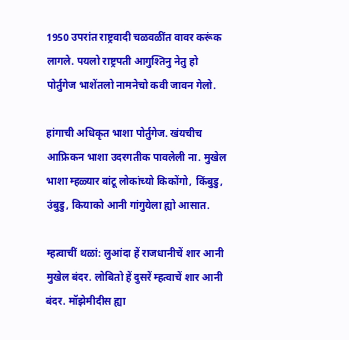1950 उपरांत राष्ट्रवादी चळवळींत वावर करूंक लागले. पयलो राष्ट्रपती आगुश्तिनु नेतु हो पोर्तुगेज भाशेंतलो नामनेचो कवी जावन गेलो.

हांगाची अधिकृत भाशा पोर्तुगेज. खंयचीच आफ्रिकन भाशा उदरगतीक पावलेली ना. मुखेल भाशा म्हळ्यार बांटू लोकांच्यो किकोंगो, किंबुडु, उंबुडु, कियाको आनी गांगुयेला ह्यो आसात.

म्हत्वाचीं थळां: लुआंदा हें राजधानीचें शार आनी मुखेल बंदर. लोबितो हें दुसरें म्हत्वाचें शार आनी बंदर. मॉझेमीदीस ह्या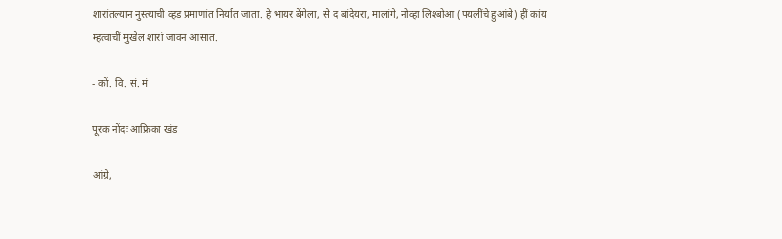शारांतल्यान नुस्त्याची व्हड प्रमाणांत निर्यात जाता. हे भायर बेंगेला, से द बांदेयरा, मालांगे, नोव्हा लिश्बोआ (पयलींचे हुआंबे) हीं कांय म्हत्वाचीं मुखेल शारां जावन आसात.

- कों. वि. सं. मं

पूरक नोंदः आफ्रिका खंड

आंग्रे,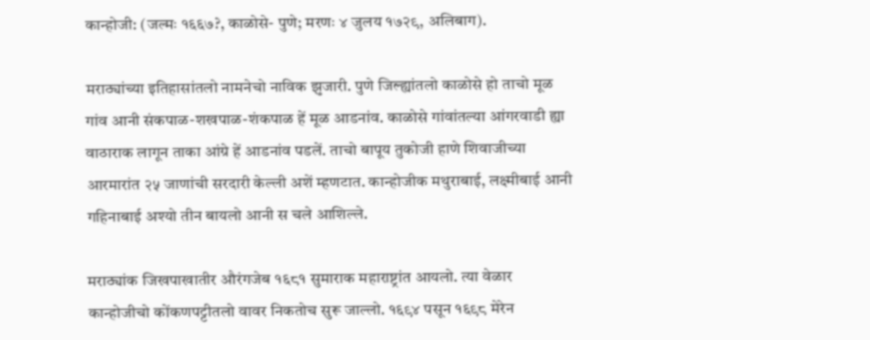कान्होजी: (जल्मः १६६७?, काळोसे- पुणे; मरणः ४ जुलय १७२९, अलिबाग).

मराठ्यांच्या इतिहासांतलो नामनेचो नाविक झुजारी. पुणे जिल्ह्यांतलो काळोसे हो ताचो मूळ गांव आनी संकपाळ-शखपाळ-शंकपाळ हें मूळ आडनांव. काळोसे गांवांतल्या आंगरवाडी ह्या वाठाराक लागून ताका आंग्रे हें आडनांव पडलें. ताचो बापूय तुकोजी हाणे शिवाजीच्या आरमारांत २५ जाणांची सरदारी केल्ली अशें म्हणटात. कान्होजीक मथुराबाई, लक्ष्मीबाई आनी गहिनाबाई अश्यो तीन बायलो आनी स चले आशिल्ले.

मराठ्यांक जिखपाखातीर औरंगजेब १६८१ सुमाराक महाराष्ट्रांत आयलो. त्या वेळार कान्होजीचो कोंकणपट्टीतलो वावर निकतोच सुरू जाल्लो. १६९४ पसून १६९८ मेरेन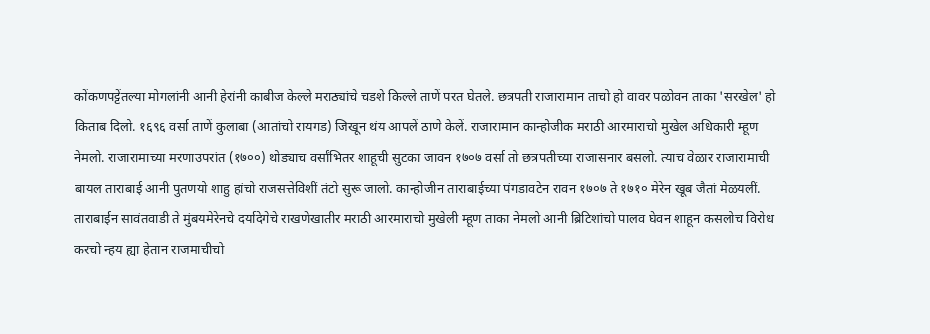कोंकणपट्टेंतल्या मोगलांनी आनी हेरांनी काबीज केल्ले मराठ्यांचे चडशे किल्ले ताणें परत घेतले. छत्रपती राजारामान ताचो हो वावर पळोवन ताका 'सरखेल' हो किताब दिलो. १६९६ वर्सा ताणें कुलाबा (आतांचो रायगड) जिखून थंय आपलें ठाणे केलें. राजारामान कान्होजीक मराठी आरमाराचो मुखेल अधिकारी म्हूण नेमलो. राजारामाच्या मरणाउपरांत (१७००) थोड्याच वर्सांभितर शाहूची सुटका जावन १७०७ वर्सा तो छत्रपतीच्या राजासनार बसलो. त्याच वेळार राजारामाची बायल ताराबाई आनी पुतणयो शाहु हांचो राजसत्तेविशीं तंटो सुरू जालो. कान्होजीन ताराबाईच्या पंगडावटेन रावन १७०७ ते १७१० मेरेन खूब जैतां मेळयलीं. ताराबाईन सावंतवाडी ते मुंबयमेरेनचे दर्यादेगेचे राखणेखातीर मराठी आरमाराचो मुखेली म्हूण ताका नेमलो आनी ब्रिटिशांचो पालव घेवन शाहून कसलोच विरोध करचो न्हय ह्या हेतान राजमाचीचो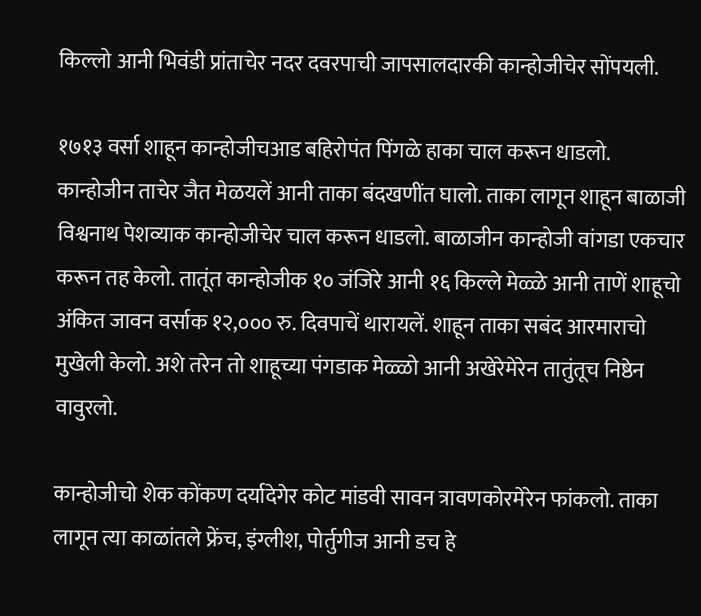किल्लो आनी भिवंडी प्रांताचेर नदर दवरपाची जापसालदारकी कान्होजीचेर सोंपयली.

१७१३ वर्सा शाहून कान्होजीचआड बहिरोपंत पिंगळे हाका चाल करून धाडलो. कान्होजीन ताचेर जैत मेळयलें आनी ताका बंदखणींत घालो. ताका लागून शाहून बाळाजी विश्वनाथ पेशव्याक कान्होजीचेर चाल करून धाडलो. बाळाजीन कान्होजी वांगडा एकचार करून तह केलो. तातूंत कान्होजीक १० जंजिरे आनी १६ किल्ले मेळ्ळे आनी ताणें शाहूचो अंकित जावन वर्साक १२,००० रु. दिवपाचें थारायलें. शाहून ताका सबंद आरमाराचो मुखेली केलो. अशे तरेन तो शाहूच्या पंगडाक मेळ्ळो आनी अखेरेमेरेन तातुंतूच निष्ठेन वावुरलो.

कान्होजीचो शेक कोंकण दर्यादेगेर कोट मांडवी सावन त्रावणकोरमेरेन फांकलो. ताका लागून त्या काळांतले फ्रेंच, इंग्लीश, पोर्तुगीज आनी डच हे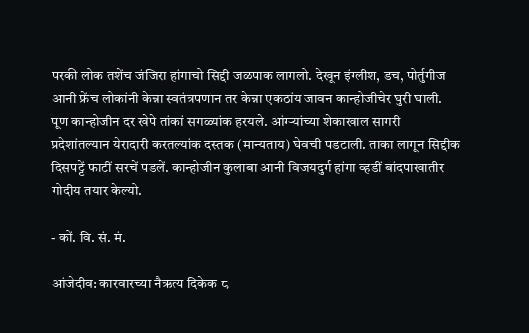परकी लोक तशेंच जंजिरा हांगाचो सिद्दी जळपाक लागलो. देखून इंग्लीश, डच, पोर्तुगीज आनी फ्रेंच लोकांनी केन्ना स्वतंत्रपणान तर केन्ना एकठांय जावन कान्होजीचेर घुरी घाली. पूण कान्होजीन दर खेपे तांकां सगळ्यांक हरयले. आंग्ऱ्यांच्या शेकाखाल सागरी प्रदेशांतल्यान येरादारी करतल्यांक दस्तक (मान्यताय) घेवची पडटाली. ताका लागून सिद्दीक दिसपट्टें फाटीं सरचें पडलें. कान्होजीन कुलाबा आनी विजयदुर्ग हांगा व्हडीं बांदपाखातीर गोदीय तयार केल्यो.

- कों. वि. सं. मं.

आंजेदीव: कारवारच्या नैऋत्य दिकेक ८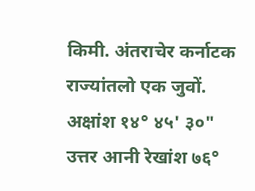किमी. अंतराचेर कर्नाटक राज्यांतलो एक जुवों. अक्षांश १४° ४५' ३०" उत्तर आनी रेखांश ७६°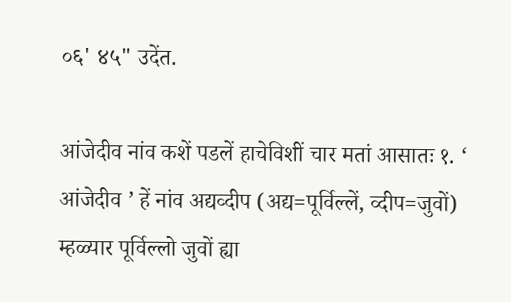०६' ४५" उदेंत.

आंजेदीव नांव कशें पडलें हाचेविशीं चार मतां आसातः १. ‘ आंजेदीव ’ हें नांव अद्यव्दीप (अद्य=पूर्विल्लें, व्दीप=जुवों) म्हळ्यार पूर्विल्लो जुवों ह्या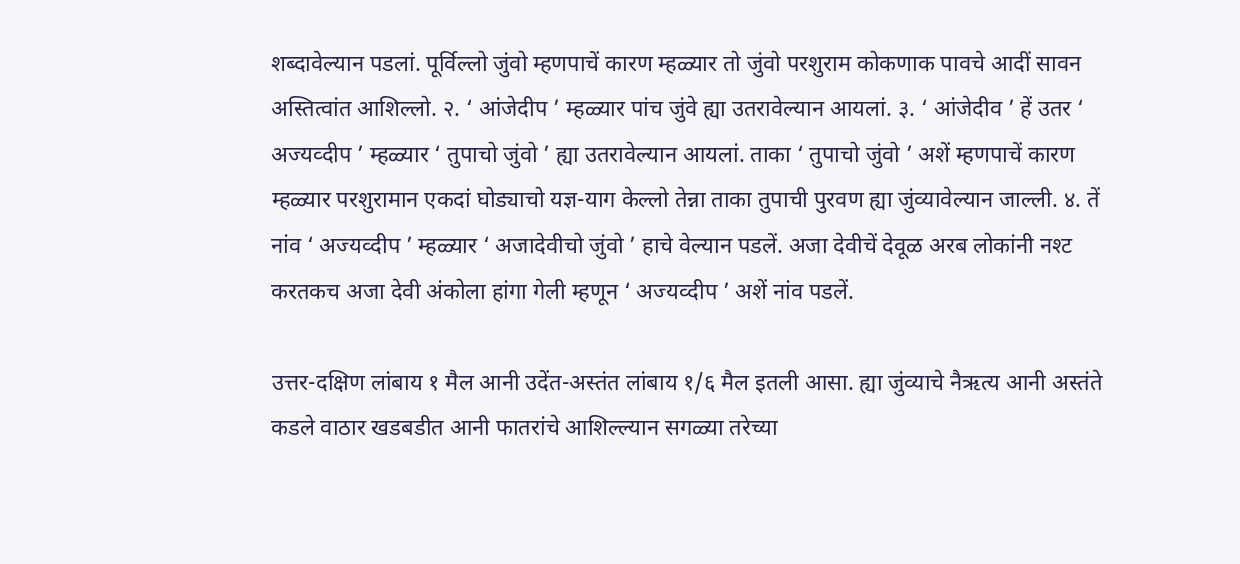शब्दावेल्यान पडलां. पूर्विल्लो जुंवो म्हणपाचें कारण म्हळ्यार तो जुंवो परशुराम कोकणाक पावचे आदीं सावन अस्तित्वांत आशिल्लो. २. ‘ आंजेदीप ’ म्हळ्यार पांच जुंवे ह्या उतरावेल्यान आयलां. ३. ‘ आंजेदीव ’ हें उतर ‘ अज्यव्दीप ’ म्हळ्यार ‘ तुपाचो जुंवो ’ ह्या उतरावेल्यान आयलां. ताका ‘ तुपाचो जुंवो ’ अशें म्हणपाचें कारण म्हळ्यार परशुरामान एकदां घोड्याचो यज्ञ-याग केल्लो तेन्ना ताका तुपाची पुरवण ह्या जुंव्यावेल्यान जाल्ली. ४. तें नांव ‘ अज्यव्दीप ’ म्हळ्यार ‘ अजादेवीचो जुंवो ’ हाचे वेल्यान पडलें. अजा देवीचें देवूळ अरब लोकांनी नश्ट करतकच अजा देवी अंकोला हांगा गेली म्हणून ‘ अज्यव्दीप ’ अशें नांव पडलें.

उत्तर-दक्षिण लांबाय १ मैल आनी उदेंत-अस्तंत लांबाय १/६ मैल इतली आसा. ह्या जुंव्याचे नैऋत्य आनी अस्तंते कडले वाठार खडबडीत आनी फातरांचे आशिल्ल्यान सगळ्या तरेच्या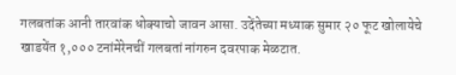गलबतांक आनी तारवांक धोक्याचो जावन आसा. उदेंतेच्या मध्याक सुमार २० फूट खोलायेचे खाडयेंत १,००० टनांमेरेनचीं गलबतां नांगरुन दवरपाक मेळटात.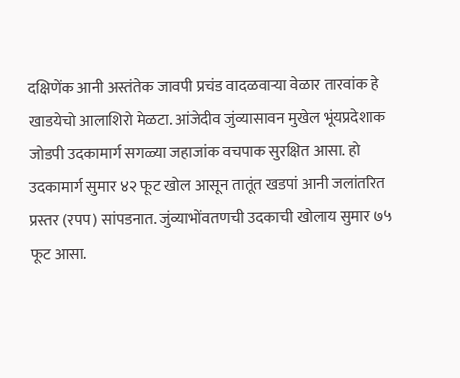दक्षिणेंक आनी अस्तंतेक जावपी प्रचंड वादळवाऱ्या वेळार तारवांक हे खाडयेचो आलाशिरो मेळटा. आंजेदीव जुंव्यासावन मुखेल भूंयप्रदेशाक जोडपी उदकामार्ग सगळ्या जहाजांक वचपाक सुरक्षित आसा. हो उदकामार्ग सुमार ४२ फूट खोल आसून तातूंत खडपां आनी जलांतरित प्रस्तर (रपप) सांपडनात. जुंव्याभोंवतणची उदकाची खोलाय सुमार ७५ फूट आसा.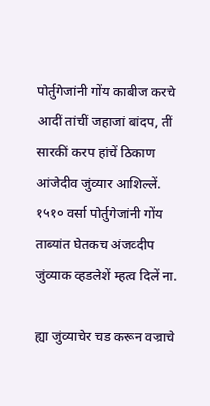पोर्तुगेजांनी गोंय काबीज करचे आदीं तांचीं जहाजां बांदप, तीं सारकीं करप हांचें ठिकाण आंजेदीव जुंव्यार आशिल्लें. १५१० वर्सा पोर्तुगेजांनी गोंय ताब्यांत घेतकच अंजव्दीप जुंव्याक व्हडलेशें म्हत्व दिलें ना.

ह्या जुंव्याचेर चड करून वज्राचे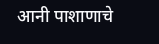आनी पाशाणाचे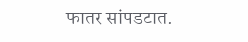फातर सांपडटात.